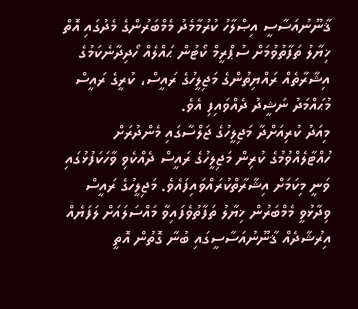ޤާނޫނުއަސާސީ އިޞްލާހު ކުރުމާމެދު މެމްބަރުންގެ މެދުގައި އޮތް ޚިޔާލު ތަފާތުވުމަށް ސުޕްރީމް ކޯޓުން ޙައްލެއް ހޯދިދާނެކަމުގެ އިޝާރާތެއް ރައްޔިތުންގެ މަޖިލީހުގެ ރައީސް، ކުރީގެ ރައީސް މުޙައްމަދު ނަޝީދު ދެއްވައިފި އެވެ.
މިއަދު ކުރިއަށްދާ މަޖިލީހުގެ ޖަލްސާގައި މެންދުރަށް ހުއްޓާލެއްވުމުގެ ކުރިން މަޖިލީހުގެ ރައީސް ދެއްކެވި ވާހަކަފުޅުގައި ވަނީ މިކަމަށް އިޝާރާތްކުރައްވައިފައެވެ. މަޖިލީހުގެ ރައީސް ވިދާޅުވީ މެމްބަރުން ޚިޔާލު ތަފާތުވެފައިވާ މައްސަލައަށް ލަފަޔެއް އިރުޝާދެއް ޤާނޫނުއަސާސީގައި ބުނާ ގޮތުން އޮތީ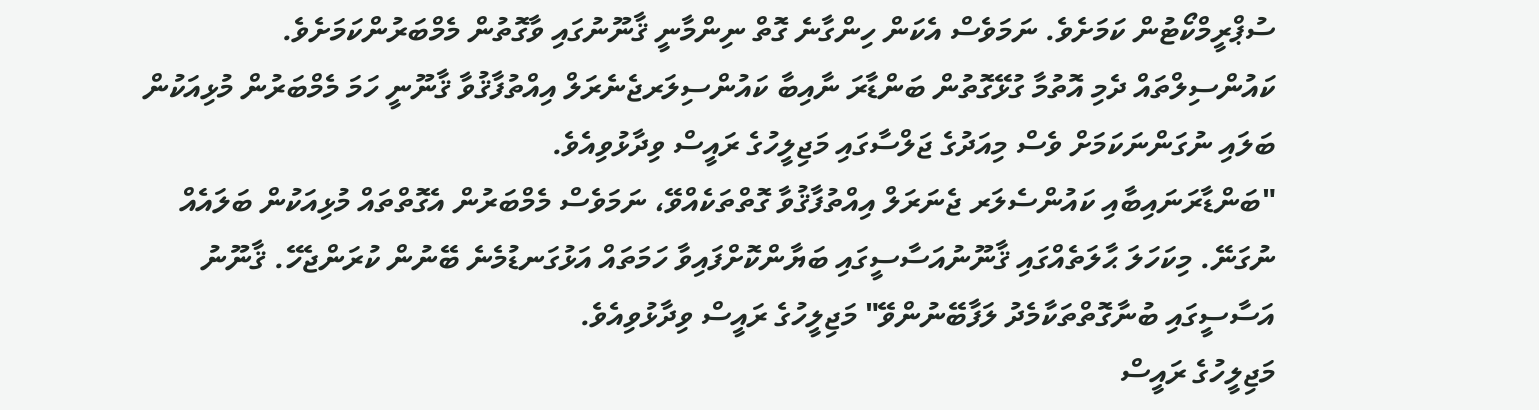ސުޕްރީމްކޯޓުން ކަމަށެވެ. ނަމަވެސް އެކަން ހިންގާނެ ގޮތް ނިންމާނީ ޤާނޫނުގައި ވާގޮތުން މެމްބަރުންކަމަށެވެ.
ކައުންސިލްތައް ދެމި އޮތުމާ ގުޅޭގޮތުން ބަންޑާރަ ނާއިބާ ކައުންސިލަރޖެނެރަލް އިއްތުފާޤުވާ ޤާނޫނީ ހަމަ މެމްބަރުން މުޅިއަކުން ބަލައި ނުގަންނަކަމަށް ވެސް މިއަދުގެ ޖަލްސާގައި މަޖިލީހުގެ ރައީސް ވިދާޅުވިއެވެ.
"ބަންޑާރަނައިބާއި ކައުންސެލަރ ޖެނަރަލް އިއްތުފާޤުވާ ގޮތްތަކެއްވޭ، ނަމަވެސް މެމްބަރުން އެގޮތްތައް މުޅިއަކުން ބަލައެއް ނުގަނޭ. މިކަހަލަ ޙާލަތެއްގައި ޤާނޫނުއަސާސީގައި ބަޔާންކޮށްފައިވާ ހަމަތައް އަޅުގަނޑުމެނެ ބޭނުން ކުރަންޖެހޭ. ޤާނޫނު އަސާސީގައި ބުނާގޮތްތަކާމެދު ލަފާބޭނުންވޭ" މަޖިލީހުގެ ރައީސް ވިދާޅުވިއެވެ.
މަޖިލީހުގެ ރައީސް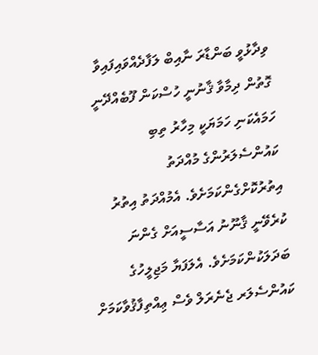ވިދާޅުވީ ބަންޑާރަ ނާއިބް ލަފާދެއްވައިފައިވާ ގޮތުން ދިމާވާ ޤާނުނީ ހުސްކަން ފޫބެއްދޭނީ ހަމައެކަނި ހަމަޔަކީ މިހާރު ތިބި ކައުންސެލަރުންގެ މުއްދަތު އިތުރުކޮށްގެންކަމަށެވެ. އެމުއްދަތު އިތުރު ކުރެވޭނީ ޤާނޫނު އަސާސީއަށް ގެންނަ ބަދަލަކުންކަމަށެވެ. އެލަފަޔާ މަޖިލީހުގެ ކައުންސެލަރ ޖެނެރަލް ވެސް ޢިއްތިފާޤުވާކަމަށް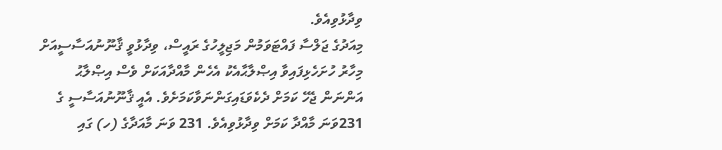ވިދާޅުވިއެވެ.
މިއަދުގެ ޖަލްސާ ފައްޓަވަމުން މަޖިލީހުގެ ރައީސް، ވިދާޅުވީ ޤާނޫނުއަސާސީއަށް މިހާރު ހުށަހެޅިފައިވާ އިޞްލާޙާއެކު އެހެން މާއްދާއަކަށް ވެސް އިޞްލާޙު އަންނަން ޖެހޭ ކަމަށް ދެކެވަޑައިގަންނަވާކަމަށެވެ. އެއީ ޤާނޫނުއަސާސީ ގެ 231ވަނަ މާއްދާ ކަމަށް ވިދާޅުވިއެވެ. 231 ވަނަ މާއަދާގެ (ހ) ގައި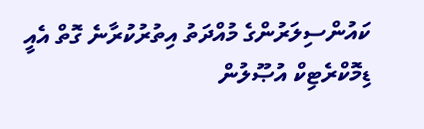ކައުންސިލަރުންގެ މުއްދަތު އިތުރުކުރާނެ ގޮތް އެއީ ޑިމޮކްރެޓިކް އުޞޫލުން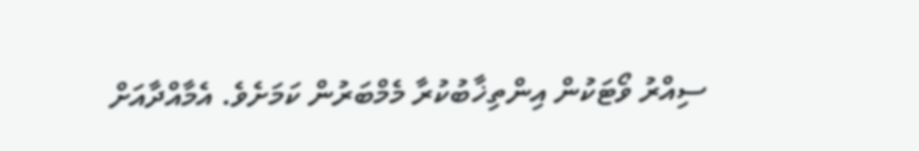ސިއްރު ވޯޓަކުން އިންތިޚާބުކުރާ މެމްބަރުން ކަމަށެވެ. އެމާއްދާއަށް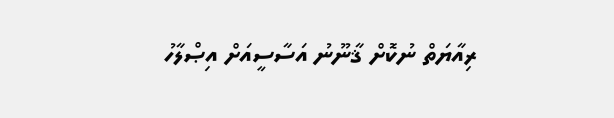ރިއާޔަތް ނުކޮށް ޤާނޫނު އަސާސީއަށް އިޞްލާހު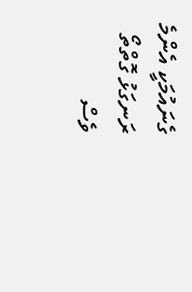ގެނައުމަކީ އެންމެ ރަނގަޅު ގޮތްތޯ ވެސް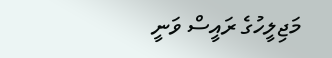މަޖިލީހުގެ ރައީސް ވަނީ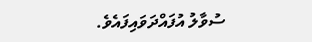ސުވާލު އުފައްދަވައިފައެވެ.